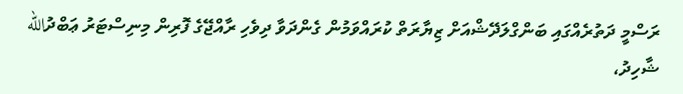ރަސްމީ ދަތުރެއްގައި ބަންގްލަދޭޝްއަށް ޒިޔާރަތް ކުރައްވަމުން ގެންދަވާ ދިވެހި ރާއްޖޭގެ ފޮރިން މިނިސްޓަރު ޢަބްދުالله ޝާހިދު،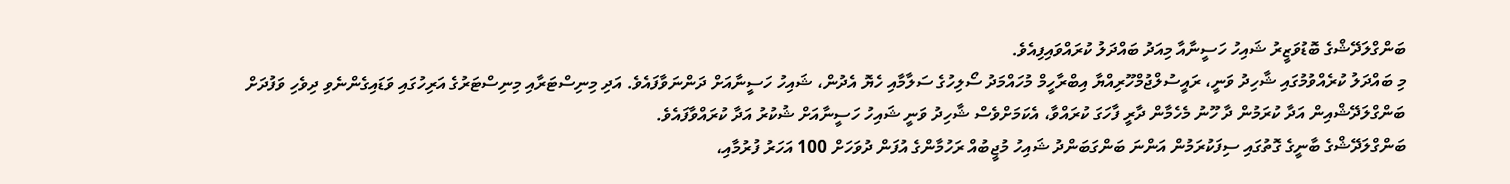ބަންގްލަދޭޝްގެ ބޮޑުވަޒީރު ޝައިހު ހަސީނާއާ މިއަދު ބައްދަލު ކުރައްވައިފިއެވެ.
މި ބައްދަލު ކުރެއްވުމުގައި ޝާހިދު ވަނީ، ރައީސުލްޖުމްހޫރިއްޔާ އިބްރާހީމް މުހައްމަދު ސޯލިހުގެ ސަލާމާއި ހެޔޮ އެދުން، ޝައިހު ހަސީނާއަށް ދަންނަވާފައެވެ. އަދި މިނިސްޓަރާއި މިނިސްޓަރުގެ އަރިހުގައި ވަޑައިގެންނެވި ދިވެހި ވަފުދަށް ބަންގްލަދޭޝްއިން އަދާ ކުރަމުން ދާ ހޫނު މެހެމާން ދާރީ ފާހަގަ ކުރައްވާ، އެކަމަށްވެސް ޝާހިދު ވަނީ ޝައިހު ހަސީނާއަށް ޝުކުރު އަދާ ކުރައްވާފައެވެ.
ބަންގްލަދޭޝްގެ ބާނީގެ ގޮތުގައި ސިފަކުރަމުން އަންނަ ބަންގަބަންދު ޝައިހު މުޖީބުއް ރަހުމާންގެ އުފަން ދުވަހަށް 100 އަހަރު ފުރުމާއި،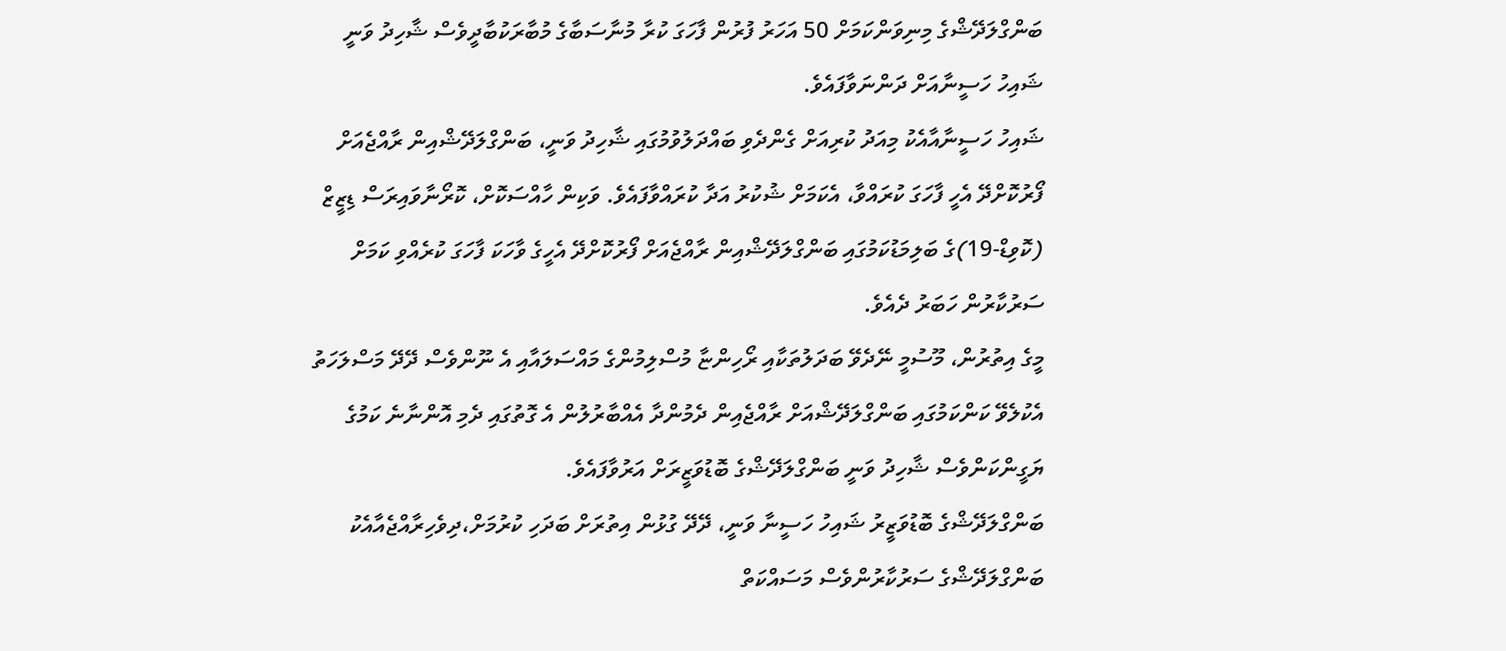ބަންގްލަދޭޝްގެ މިނިވަންކަމަށް 50 އަހަރު ފުރުން ފާހަގަ ކުރާ މުނާސަބާގެ މުބާރަކުބާދީވެސް ޝާހިދު ވަނީ ޝައިހު ހަސީނާއަށް ދަންނަވާފައެވެ.
ޝައިހު ހަސީނާއާއެކު މިއަދު ކުރިއަށް ގެންދެވި ބައްދަލުވުމުގައި ޝާހިދު ވަނީ، ބަންގްލަދޭޝްއިން ރާއްޖެއަށް ފޯރުކޮށްދޭ އެހީ ފާހަގަ ކުރައްވާ، އެކަމަށް ޝުކުރު އަދާ ކުރައްވާފައެވެ. ވަކިން ހާއްސަކޮށް، ކޮރޯނާވައިރަސް ޑިޒީޒް (ކޮވިޑް-19)ގެ ބަލިމަޑުކަމުގައި ބަންގްލަދޭޝްއިން ރާއްޖެއަށް ފޯރުކޮށްދޭ އެހީގެ ވާހަކަ ފާހަގަ ކުރެއްވި ކަމަށް ސަރުކާރުން ހަބަރު ދެއެވެ.
މީގެ އިތުރުން، މޫސުމީ ނޭދެވޭ ބަދަލުތަކާއި ރޯހިންޏާ މުސްލިމުންގެ މައްސަލައާއި އެ ނޫންވެސް ދޭދޭ މަސްލަހަތު އެކުލެވޭ ކަންކަމުގައި ބަންގްލަދޭޝްއަށް ރާއްޖެއިން ދެމުންދާ އެއްބާރުލުން އެ ގޮތުގައި ދެމި އޮންނާނެ ކަމުގެ ޔަގީންކަންވެސް ޝާހިދު ވަނީ ބަންގްލަދޭޝްގެ ބޮޑުވަޒީރަށް އަރުވާފައެވެ.
ބަންގްލަދޭޝްގެ ބޮޑުވަޒީރު ޝައިހު ހަސީނާ ވަނީ، ދޭދޭ ގުޅުން އިތުރަށް ބަދަހި ކުރުމަށް،ދިވެހިރާއްޖެއާއެކު ބަންގްލަދޭޝްގެ ސަރުކާރުންވެސް މަސައްކަތް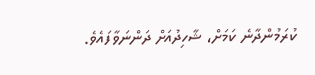ކުރަމުންދާނެ ކަމަށް، ޝާހިދުއަށް ދަންނަވާފައެވެ.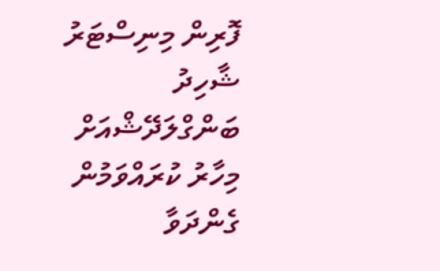ފޮރިން މިނިސްޓަރު ޝާހިދު ބަންގްލަދޭޝްއަށް މިހާރު ކުރައްވަމުން ގެންދަވާ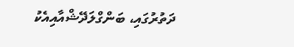ދަތުރުގައި، ބަންގްލަދޭޝްއާއިއެކު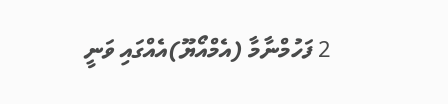2 ފަހުމްނާމާ (އެމްއޯޔޫ)އެއްގައި ވަނީ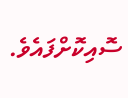ސޮއިކޮށްފައެވެ.